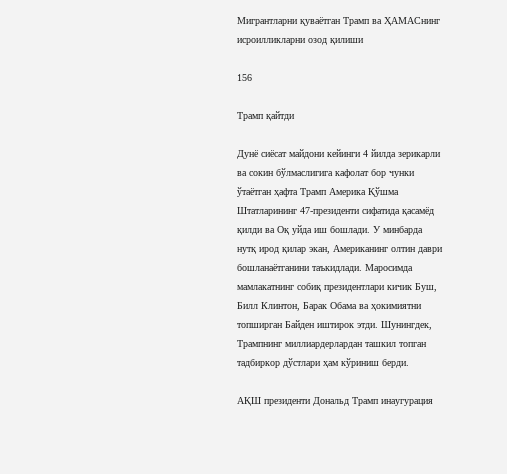Мигрантларни қуваётган Трамп ва ҲАМАСнинг исроилликларни озод қилиши

156

Трамп қайтди

Дунё сиёсат майдони кейинги 4 йилда зерикарли ва сокин бўлмаслигига кафолат бор чунки ўтаётган ҳафта Трамп Америка Қўшма Штатларининг 47-президенти сифатида қасамёд қилди ва Оқ уйда иш бошлади. У минбарда нутқ ирод қилар экан, Американинг олтин даври бошланаётганини таъкидлади. Маросимда мамлакатнинг собиқ президентлари кичик Буш, Билл Клинтон, Барак Обама ва ҳокимиятни топширган Байден иштирок этди. Шунингдек, Трампнинг миллиардерлардан ташкил топган тадбиркор дўстлари ҳам кўриниш берди.

АҚШ президенти Дональд Трамп инаугурация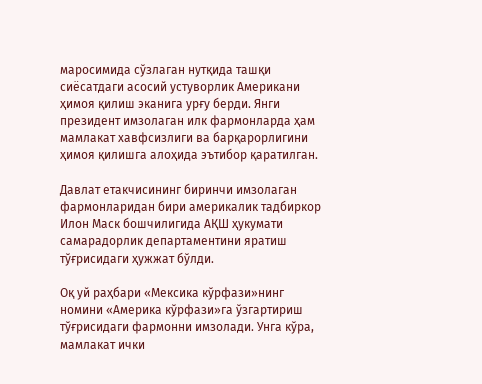маросимида сўзлаган нутқида ташқи сиёсатдаги асосий устуворлик Американи ҳимоя қилиш эканига урғу берди. Янги президент имзолаган илк фармонларда ҳам мамлакат хавфсизлиги ва барқарорлигини ҳимоя қилишга алоҳида эътибор қаратилган.

Давлат етакчисининг биринчи имзолаган фармонларидан бири америкалик тадбиркор Илон Маск бошчилигида АҚШ ҳукумати самарадорлик департаментини яратиш тўғрисидаги ҳужжат бўлди.

Оқ уй раҳбари «Мексика кўрфази»нинг номини «Америка кўрфази»га ўзгартириш тўғрисидаги фармонни имзолади. Унга кўра, мамлакат ички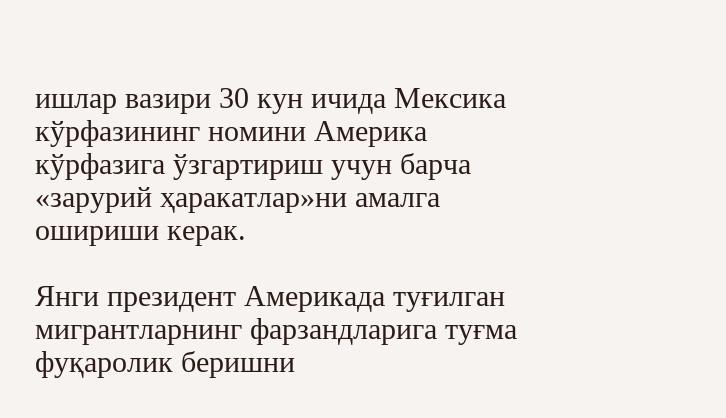ишлар вазири 30 кун ичида Мексика кўрфазининг номини Америка кўрфазига ўзгартириш учун барча «зарурий ҳаракатлар»ни амалга ошириши керак.

Янги президент Америкада туғилган мигрантларнинг фарзандларига туғма фуқаролик беришни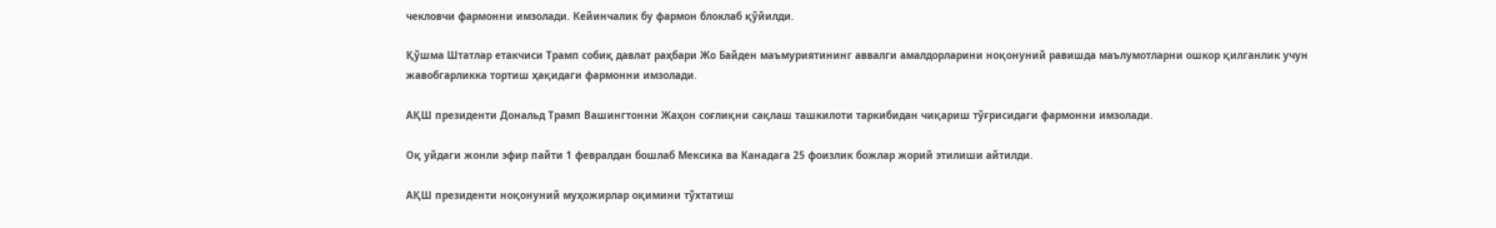чекловчи фармонни имзолади. Кейинчалик бу фармон блоклаб қўйилди.

Қўшма Штатлар етакчиси Трамп собиқ давлат раҳбари Жо Байден маъмуриятининг аввалги амалдорларини ноқонуний равишда маълумотларни ошкор қилганлик учун жавобгарликка тортиш ҳақидаги фармонни имзолади.

АҚШ президенти Дональд Трамп Вашингтонни Жаҳон соғлиқни сақлаш ташкилоти таркибидан чиқариш тўғрисидаги фармонни имзолади.

Оқ уйдаги жонли эфир пайти 1 февралдан бошлаб Мексика ва Канадага 25 фоизлик божлар жорий этилиши айтилди.

АҚШ президенти ноқонуний муҳожирлар оқимини тўхтатиш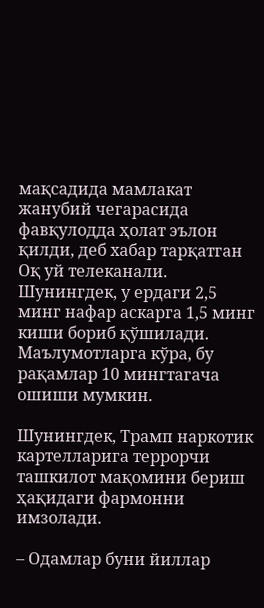мақсадида мамлакат жанубий чегарасида фавқулодда ҳолат эълон қилди, деб хабар тарқатган Оқ уй телеканали. Шунингдек, у ердаги 2,5 минг нафар аскарга 1,5 минг киши бориб қўшилади. Маълумотларга кўра, бу рақамлар 10 мингтагача ошиши мумкин.

Шунингдек, Трамп наркотик картелларига террорчи ташкилот мақомини бериш ҳақидаги фармонни имзолади.

– Одамлар буни йиллар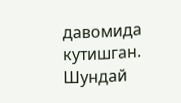давомида кутишган. Шундай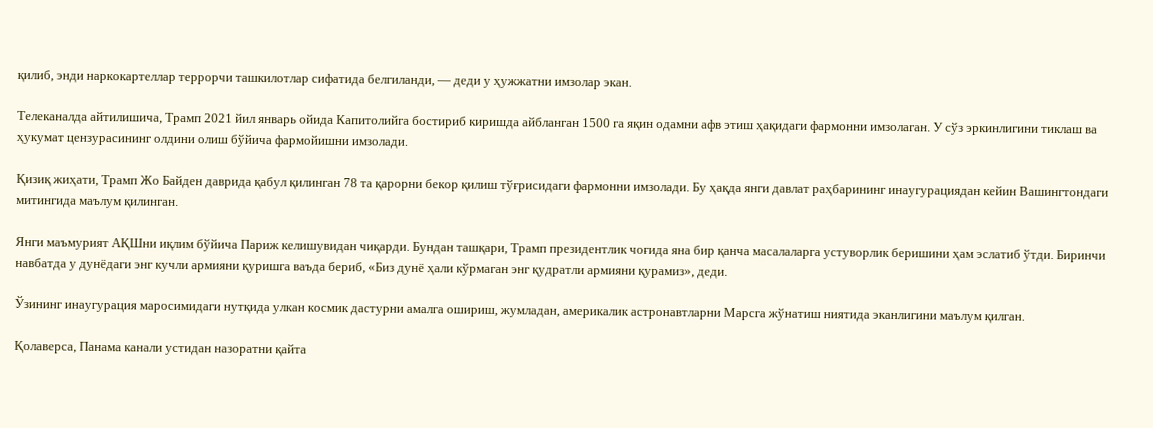қилиб, энди наркокартеллар террорчи ташкилотлар сифатида белгиланди, — деди у ҳужжатни имзолар экан.

Телеканалда айтилишича, Трамп 2021 йил январь ойида Капитолийга бостириб киришда айбланган 1500 га яқин одамни афв этиш ҳақидаги фармонни имзолаган. У сўз эркинлигини тиклаш ва ҳукумат цензурасининг олдини олиш бўйича фармойишни имзолади.

Қизиқ жиҳати, Трамп Жо Байден даврида қабул қилинган 78 та қарорни бекор қилиш тўғрисидаги фармонни имзолади. Бу ҳақда янги давлат раҳбарининг инаугурациядан кейин Вашингтондаги митингида маълум қилинган.

Янги маъмурият АҚШни иқлим бўйича Париж келишувидан чиқарди. Бундан ташқари, Трамп президентлик чоғида яна бир қанча масалаларга устуворлик беришини ҳам эслатиб ўтди. Биринчи навбатда у дунёдаги энг кучли армияни қуришга ваъда бериб, «Биз дунё ҳали кўрмаган энг қудратли армияни қурамиз», деди.

Ўзининг инаугурация маросимидаги нутқида улкан космик дастурни амалга ошириш, жумладан, америкалик астронавтларни Марсга жўнатиш ниятида эканлигини маълум қилган.

Қолаверса, Панама канали устидан назоратни қайта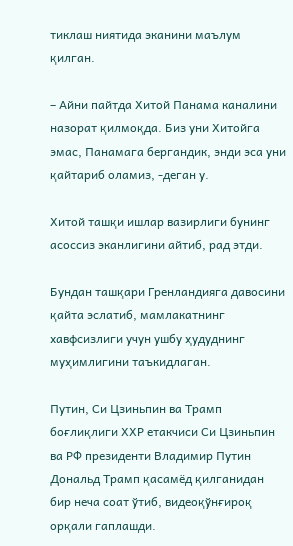тиклаш ниятида эканини маълум қилган.

– Айни пайтда Хитой Панама каналини назорат қилмоқда. Биз уни Хитойга эмас, Панамага бергандик, энди эса уни қайтариб оламиз, -деган у.

Хитой ташқи ишлар вазирлиги бунинг асоссиз эканлигини айтиб, рад этди.

Бундан ташқари Гренландияга давосини қайта эслатиб, мамлакатнинг хавфсизлиги учун ушбу ҳудуднинг муҳимлигини таъкидлаган.

Путин, Си Цзиньпин ва Трамп боғлиқлиги ХХР етакчиси Си Цзиньпин ва РФ президенти Владимир Путин Дональд Трамп қасамёд қилганидан бир неча соат ўтиб, видеоқўнғироқ орқали гаплашди.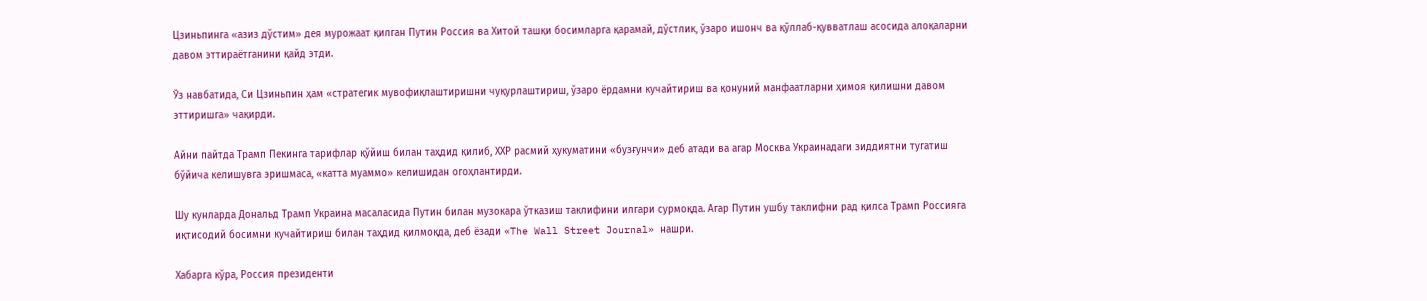Цзиньпинга «азиз дўстим» дея мурожаат қилган Путин Россия ва Хитой ташқи босимларга қарамай, дўстлик, ўзаро ишонч ва қўллаб-қувватлаш асосида алоқаларни давом эттираётганини қайд этди.

Ўз навбатида, Си Цзиньпин ҳам «стратегик мувофиқлаштиришни чуқурлаштириш, ўзаро ёрдамни кучайтириш ва қонуний манфаатларни ҳимоя қилишни давом эттиришга» чақирди.

Айни пайтда Трамп Пекинга тарифлар қўйиш билан таҳдид қилиб, ХХР расмий ҳукуматини «бузғунчи» деб атади ва агар Москва Украинадаги зиддиятни тугатиш бўйича келишувга эришмаса, «катта муаммо» келишидан огоҳлантирди.

Шу кунларда Дональд Трамп Украина масаласида Путин билан музокара ўтказиш таклифини илгари сурмоқда. Агар Путин ушбу таклифни рад қилса Трамп Россияга иқтисодий босимни кучайтириш билан таҳдид қилмоқда, деб ёзади «The Wall Street Journal» нашри.

Хабарга кўра, Россия президенти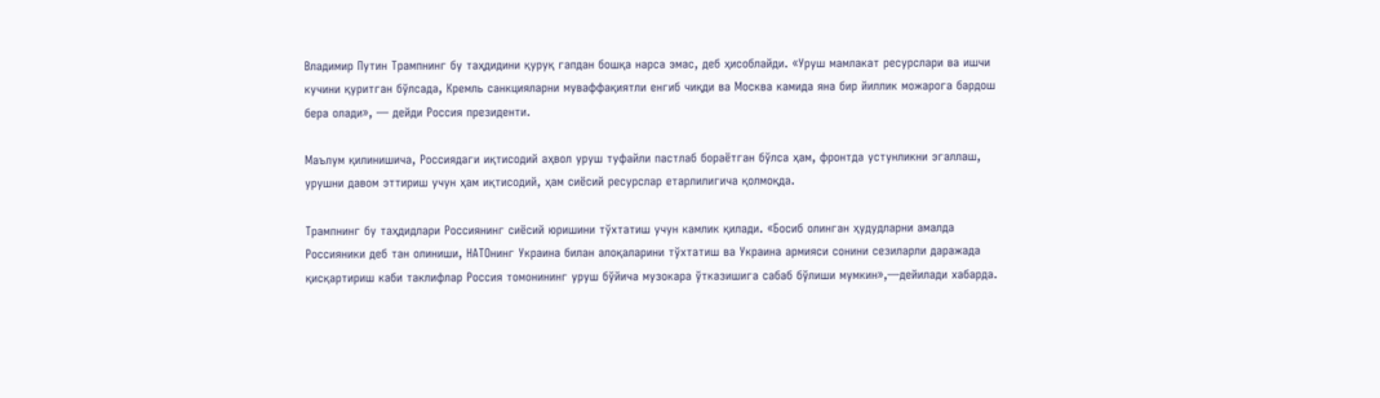Владимир Путин Трампнинг бу таҳдидини қуруқ гапдан бошқа нарса эмас, деб ҳисоблайди. «Уруш мамлакат ресурслари ва ишчи кучини қуритган бўлсада, Кремль санкцияларни муваффақиятли енгиб чиқди ва Москва камида яна бир йиллик можарога бардош бера олади», — дейди Россия президенти.

Маълум қилинишича, Россиядаги иқтисодий аҳвол уруш туфайли пастлаб бораётган бўлса ҳам, фронтда устунликни эгаллаш, урушни давом эттириш учун ҳам иқтисодий, ҳам сиёсий ресурслар етарлилигича қолмоқда.

Трампнинг бу таҳдидлари Россиянинг сиёсий юришини тўхтатиш учун камлик қилади. «Босиб олинган ҳудудларни амалда Россияники деб тан олиниши, НАТОнинг Украина билан алоқаларини тўхтатиш ва Украина армияси сонини сезиларли даражада қисқартириш каби таклифлар Россия томонининг уруш бўйича музокара ўтказишига сабаб бўлиши мумкин»,—дейилади хабарда.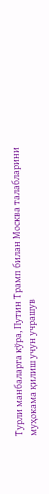Турли манбаларга кўра, Путин Трамп билан Москва талабларини муҳокама қилиш учун учрашув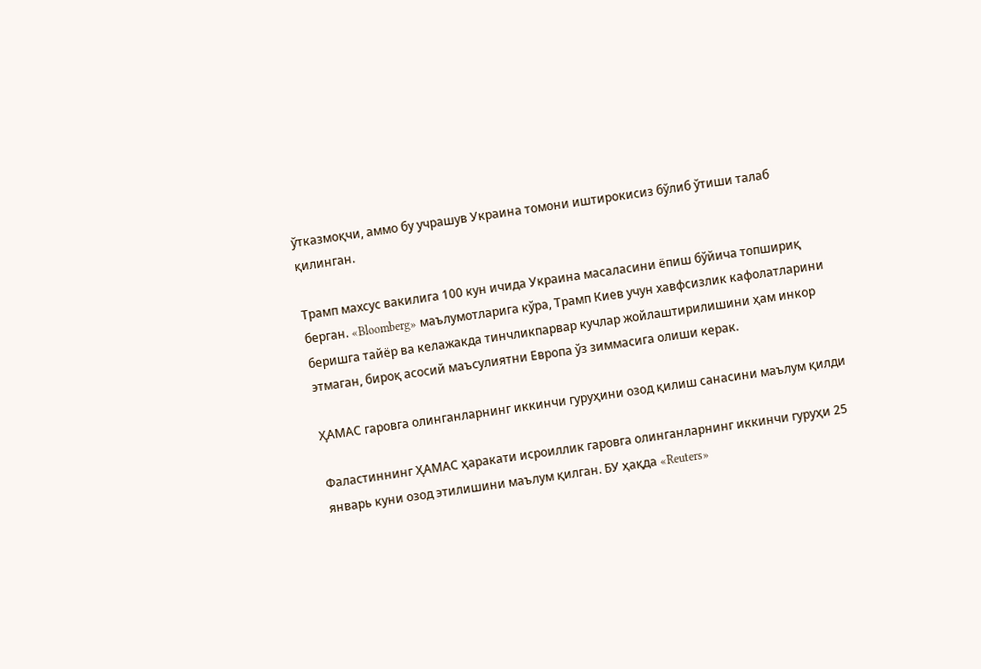ўтказмоқчи, аммо бу учрашув Украина томони иштирокисиз бўлиб ўтиши талаб қилинган.

Трамп махсус вакилига 100 кун ичида Украина масаласини ёпиш бўйича топшириқ берган. «Bloomberg» маълумотларига кўра, Трамп Киев учун хавфсизлик кафолатларини беришга тайёр ва келажакда тинчликпарвар кучлар жойлаштирилишини ҳам инкор этмаган, бироқ асосий маъсулиятни Европа ўз зиммасига олиши керак.

ҲАМАС гаровга олинганларнинг иккинчи гуруҳини озод қилиш санасини маълум қилди

Фаластиннинг ҲАМАС ҳаракати исроиллик гаровга олинганларнинг иккинчи гуруҳи 25 январь куни озод этилишини маълум қилган. БУ ҳақда «Reuters»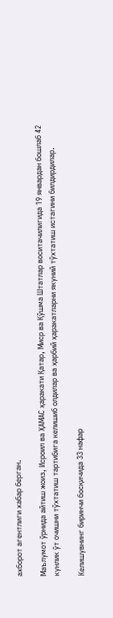ахборот агентлиги хабар берган.

Маълумот ўрнида айтиш жоиз, Исроил ва ҲАМАС ҳаракати Қатар, Миср ва Қўшма Штатлар воситачилигида 19 январдан бошлаб 42 кунлик ўт очишни тўхтатиш тартибига келишиб олдилар ва ҳарбий ҳаракатларни якуний тўхтатиш истагини билдирдилар.

Келишувнинг биринчи босқичида 33 нафар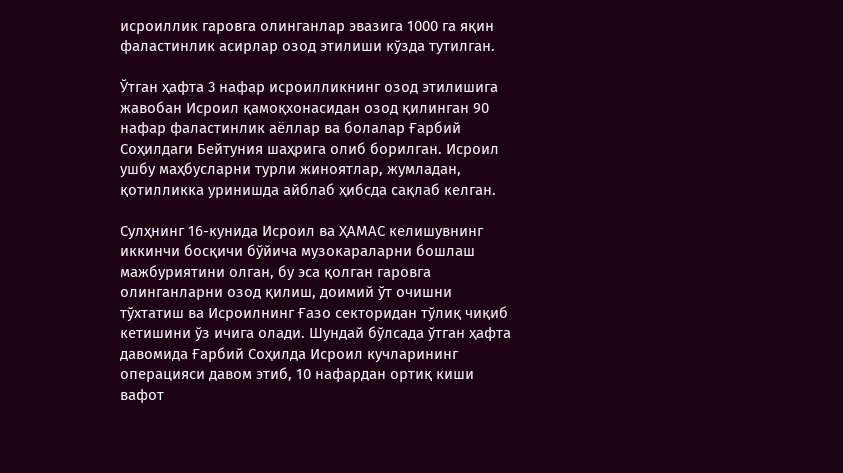исроиллик гаровга олинганлар эвазига 1000 га яқин фаластинлик асирлар озод этилиши кўзда тутилган.

Ўтган ҳафта 3 нафар исроилликнинг озод этилишига жавобан Исроил қамоқхонасидан озод қилинган 90 нафар фаластинлик аёллар ва болалар Ғарбий Соҳилдаги Бейтуния шаҳрига олиб борилган. Исроил ушбу маҳбусларни турли жиноятлар, жумладан, қотилликка уринишда айблаб ҳибсда сақлаб келган.

Сулҳнинг 16-кунида Исроил ва ҲАМАС келишувнинг иккинчи босқичи бўйича музокараларни бошлаш мажбуриятини олган, бу эса қолган гаровга олинганларни озод қилиш, доимий ўт очишни тўхтатиш ва Исроилнинг Ғазо секторидан тўлиқ чиқиб кетишини ўз ичига олади. Шундай бўлсада ўтган ҳафта давомида Ғарбий Соҳилда Исроил кучларининг операцияси давом этиб, 10 нафардан ортиқ киши вафот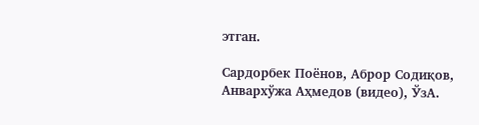этган.

Сардорбек Поёнов, Аброр Содиқов, Анвархўжа Аҳмедов (видео), ЎзА.